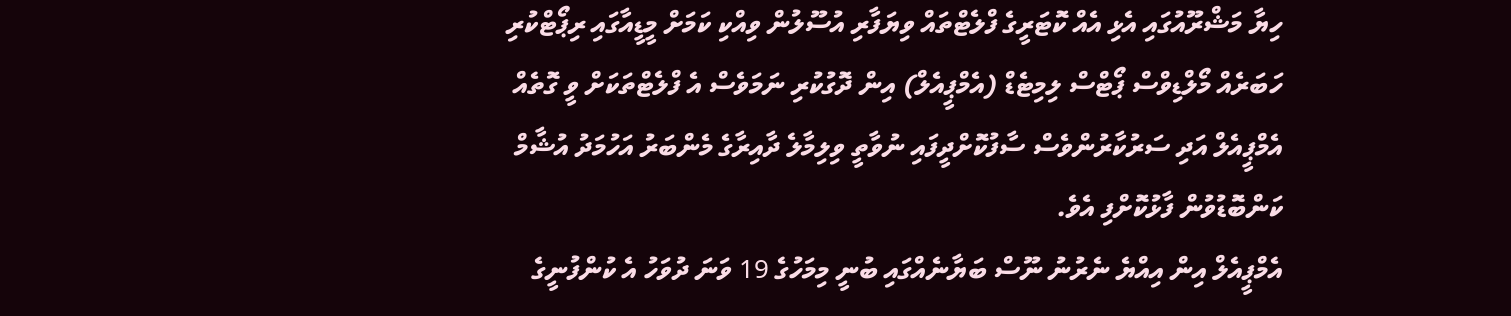ހިޔާ މަޝްރޫއުގައި އެޅި އެއް ކޮޓަރީގެ ފްލެޓްތައް ވިޔަފާރި އުސޫލުން ވިއްކި ކަމަށް މީޑީއާގައި ރިޕޯޓްކުރި ހަބަރެއް މޯލްޑިވްސް ޕޯޓްސް ލިމިޓެޑް (އެމްޕީއެލް) އިން ދޮގުކުރި ނަމަވެސް އެ ފްލެޓްތަކަށް ވީ ގޮތެއް އެމްޕީއެލް އަދި ސަރުކާރުންވެސް ސާފުކޮށްދީފައި ނުވާތީ ވިލިމާލެ ދާއިރާގެ މެންބަރު އަހުމަދު އުޝާމް ކަންބޮޑުވުން ފާޅުކޮށްފި އެވެ.
އެމްޕީއެލް އިން އިއްޔެ ނެރުނު ނޫސް ބަޔާނެއްގައި ބުނީ މިމަހުގެ 19 ވަނަ ދުވަހު އެ ކުންފުނީގެ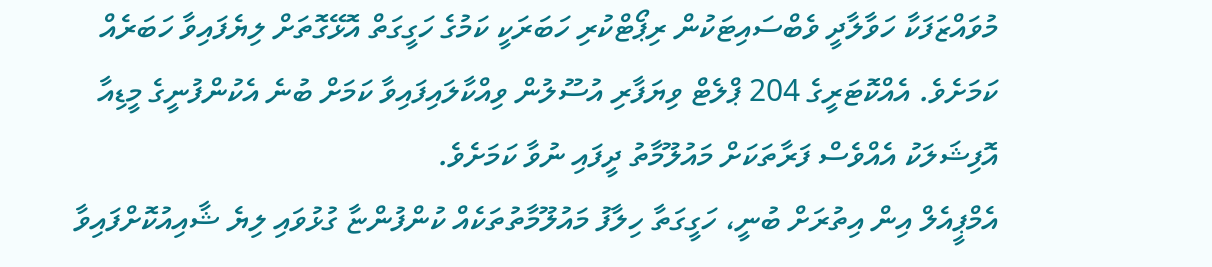މުވައްޒަފަކާ ހަވާލާދީ ވެބްސައިޓަކުން ރިޕޯޓްކުރި ހަބަރަކީ ކަމުގެ ހަގީގަތް އޮޅޭގޮތަށް ލިޔެފައިވާ ހަބަރެއް ކަމަށެވެ. އެއްކޮޓަރީގެ 204 ޕްލެޓް ވިޔަފާރި އުސޫލުން ވިއްކާލައިފައިވާ ކަމަށް ބުނެ އެކުންފުނީގެ މީޑިއާ އޮފިޝަލަކު އެއްވެސް ފަރާތަކަށް މައުލޫމާތު ދީފައި ނުވާ ކަމަށެވެ.
އެމްޕީއެލް އިން އިތުރަށް ބުނީ، ހަގީގަތާ ހިލާފު މައުލޫމާތުތަކެއް ކުންފުންޏާ ގުޅުވައި ލިޔެ ޝާއިއުކޮށްފައިވާ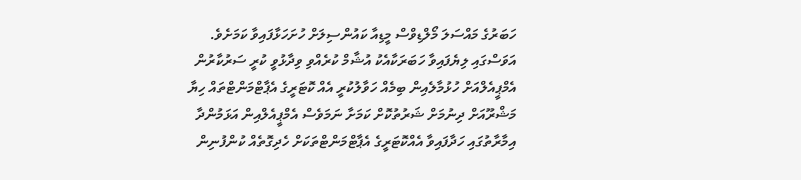ހަބަރުގެ މައްސަލަ މޯލްޑިވްސް މީޑިއާ ކައުންސިލަށް ހުށަހަޅާފައިވާ ކަމަށެވެ.
އަވަސްގައި ލިޔެފައިވާ ހަބަރަކާއެކު އުޝާމް ކުރެއްވި ވިދާޅުވީ ކުރީ ސަރުކާރުން އެމްޕީއެލްއަށް ހުޅުމާލެއިން ބިމެއް ހަވާލުކުރީ އެއް ކޮޓަރީގެ އެޕާޓްމަންޓްތައް ހިޔާ މަޝްރޫއަށް ދިނުމަށް ޝަރުތުކޮށް ކަމަށާ ނަމަވެސް އެމްޕީއެލްއިން އަޅަމުންދާ އިމާރާތުގައި ހަދާފައިވާ އެއްކޮޓަރީގެ އެޕާޓްމަންޓްތަކަށް ހެދިގޮތެއް ކުންފުނިން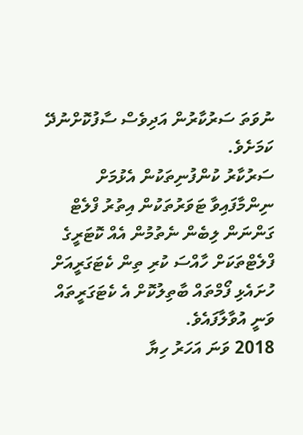ނުވަތަ ސަރުކާރުން އަދިވެސް ސާފުކޮށްނުދޭ ކަމަށެވެ.
ސަރުކާރު ކުންފުނިތަކުން އެޅުމަށް ނިންމާފައިވާ ޓަވަރުތަކުން އިތުރު ފްލެޓް ގަންނަން ލިބެން ނެތުމުން އެއް ކޮޓަރީގެ ފްލެޓްތަކަށް ހާއްސަ ކުރި ތިން ކެޓަގަރީއަށް ހުށައެޅި ފޯމްތައް ބާތިލުކޮށް އެ ކެޓަގަރީތައް ވަނީ އުވާލާފައެވެ.
2018 ވަނަ އަހަރު ހިޔާ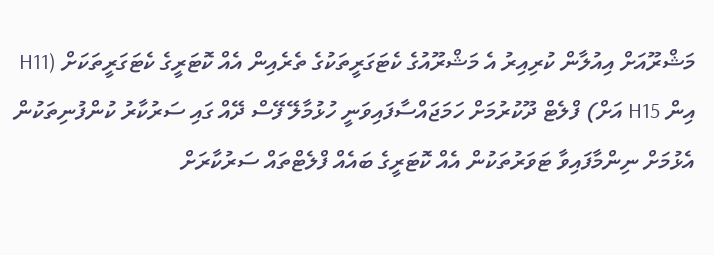މަޝްރޫއަށް އިއުލާން ކުރިއިރު އެ މަޝްރޫއުގެ ކެޓަގަރީތަކުގެ ތެރެއިން އެއް ކޮޓަރީގެ ކެޓަގަރީތަކަށް (H11 އިން H15 އަށް) ފްލެޓް ދޫކުރުމަށް ހަމަޖައްސާފައިވަނީ ހުޅުމާލޭ ފޭސް ދޭއް ގައި ސަރުކާރު ކުންފުނިތަކުން އެޅުމަށް ނިންމާފައިވާ ޓަވަރުތަކުން އެއް ކޮޓަރީގެ ބައެއް ފްލެޓްތައް ސަރުކާރަށް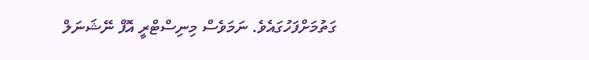ގަތުމަށްފަހުގައެވެ. ނަމަވެސް މިނިސްޓްރީ އޮފް ނޭޝަނަލް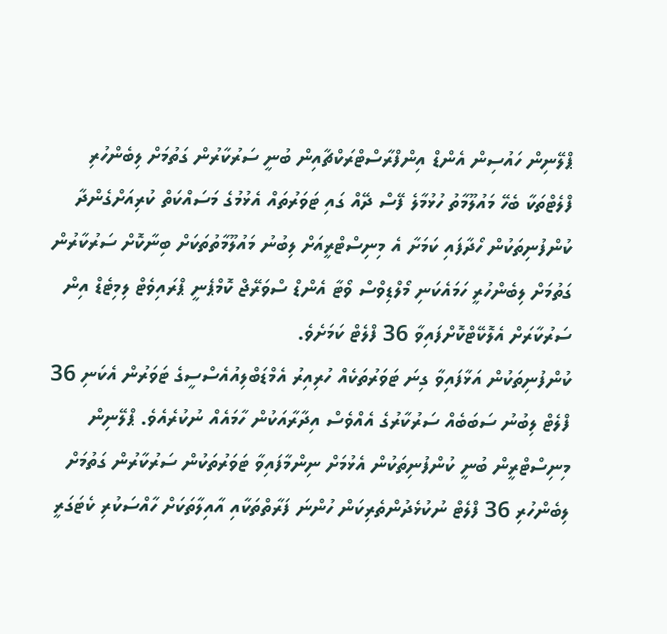ޕްލޭނިން ހައުސިން އެންޑް އިންފްރާސްޓްރަކްޗާއިން ބުނީ ސަރުކާރުން ގަތުމަށް ލިބެންހުރި ފްލެޓްތަކާ ބެހޭ މައުލޫމާތު ހުޅުމާލެ ފޭސް ދޭއް ގައި ޓަވަރުތައް އެޅުމުގެ މަސައްކަތް ކުރިއަށްގެންދާ ކުންފުނިތަކުން ހޯދާފައި ކަމަށާ އެ މިނިސްޓްރީއަށް ލިބުނު މައުލޫމާތުތަކަށް ބިނާކޮށް ސަރުކާރުން ގަތުމަށް ލިބެންހުރީ ހަމައެކަނި މޯލްޑިވްސް ވޯޓާ އެންޑް ސްވަރޭޖް ކޮމްޕެނީ ޕްރައިވެޓް ލިމިޓެޑް އިން ސަރުކާރަށް އެލޮކޭޓްކޮށްފައިވާ 36 ފްލެޓް ކަމަށެވެ.
ކުންފުނިތަކުން އަޅާފައިވާ ގިނަ ޓަވަރުތަކެއް ހުރިއިރު އެމްޑަބްލިއުއެސްސީގެ ޓަވަރުން އެކަނި 36 ފްލެޓް ލިބުނު ސަބަބެއް ސަރުކާރުގެ އެއްވެސް އިދާރާއަކުން ހާމައެއް ނުކުރެއެވެ. ޕްލޭނިން މިނިސްޓްރީން ބުނީ ކުންފުނިތަކުން އެޅުމަށް ނިންމާފައިވާ ޓަވަރުތަކުން ސަރުކާރުން ގަތުމަށް ލިބެންހުރި 36 ފްލެޓް ނުކުޅެދުންތެރިކަން ހުންނަ ފަރާތްތަކާއި އާއިލާތަކަށް ހާއްސަކުރި ކެޓަގަރީ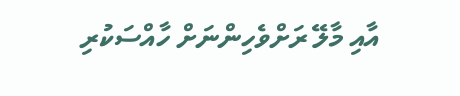އާއި މާލޭ ރަށްވެހިންނަށް ހާއްސަކުރި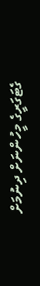ގެޓަގަރީގެ މީހުންނަށް ދިނުމަށް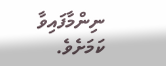ނިންމާފައިވާ ކަމަށެވެ.